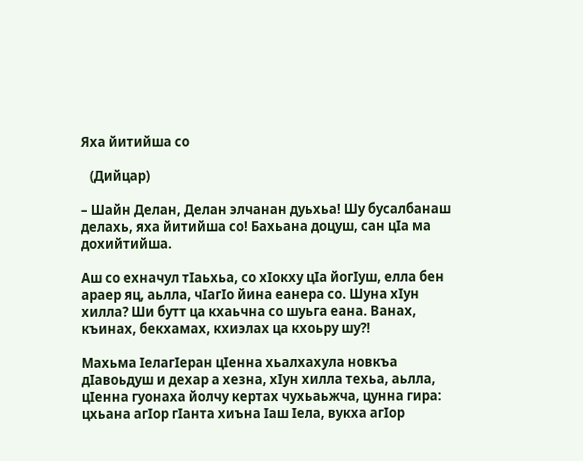Яха йитийша со

   (Дийцар)

– Шайн Делан, Делан элчанан дуьхьа! Шу бусалбанаш делахь, яха йитийша со! Бахьана доцуш, сан цIа ма дохийтийша.

Аш со ехначул тIаьхьа, со хIокху цIа йогIуш, елла бен араер яц, аьлла, чIагIо йина еанера со. Шуна хIун хилла? Ши бутт ца кхаьчна со шуьга еана. Ванах, къинах, бекхамах, кхиэлах ца кхоьру шу?!

Махьма IелагIеран цIенна хьалхахула новкъа дIавоьдуш и дехар а хезна, хIун хилла техьа, аьлла, цIенна гуонаха йолчу кертах чухьаьжча, цунна гира: цхьана агIор гIанта хиъна Iаш Iела, вукха агIор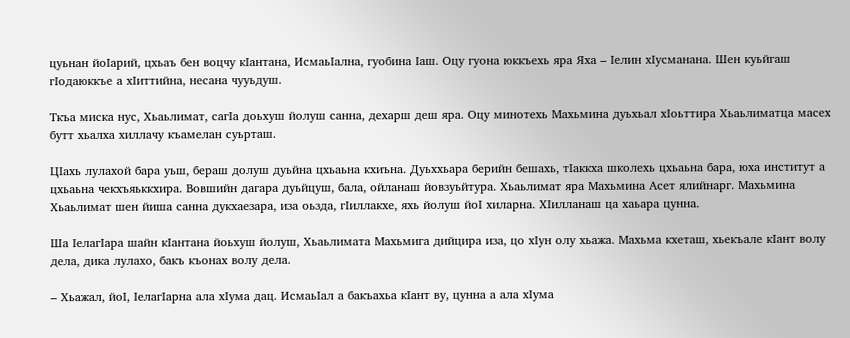цуьнан йоIарий, цхьаъ бен воцчу кIантана, ИсмаьIална, гуобина Iаш. Оцу гуона юккъехь яра Яха – Iелин хIусманана. Шен куьйгаш гIодаюккъе а хIиттийна, несана чууьдуш.

Ткъа миска нус, Хьаьлимат, сагIа доьхуш йолуш санна, дехарш деш яра. Оцу минотехь Махьмина дуьхьал хIоьттира Хьаьлиматца масех бутт хьалха хиллачу къамелан суьрташ.

ЦIахь лулахой бара уьш, бераш долуш дуьйна цхьаьна кхиъна. Дуьххьара берийн бешахь, тIаккха школехь цхьаьна бара, юха институт а цхьаьна чекхъяьккхира. Вовшийн дагара дуьйцуш, бала, ойланаш йовзуьйтура. Хьаьлимат яра Махьмина Асет ялийнарг. Махьмина Хьаьлимат шен йиша санна дукхаезара, иза оьзда, гIиллакхе, яхь йолуш йоI хиларна. ХIилланаш ца хаьара цунна.

Ша IелагIара шайн кIантана йоьхуш йолуш, Хьаьлимата Махьмига дийцира иза, цо хIун олу хьажа. Махьма кхеташ, хьекъале кIант волу дела, дика лулахо, бакъ къонах волу дела.

– Хьажал, йоI, IелагIарна ала хIума дац. ИсмаьIал а бакъахьа кIант ву, цунна а ала хIума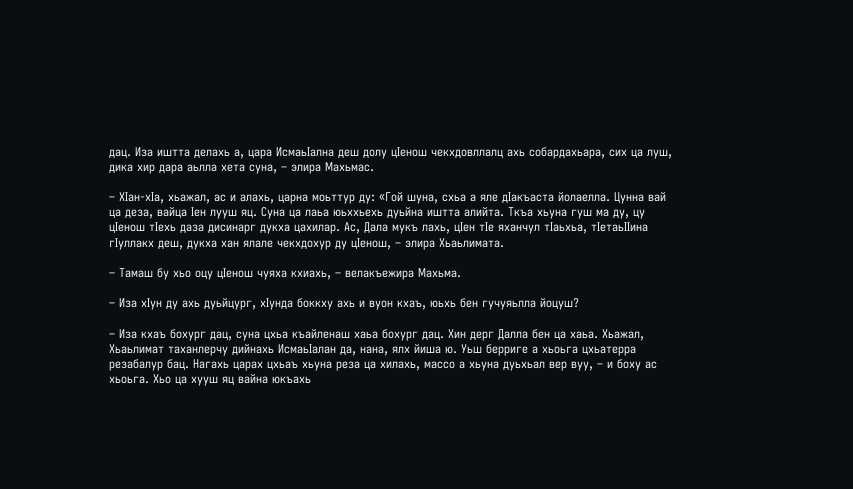дац. Иза иштта делахь а, цара ИсмаьIална деш долу цIенош чекхдовллалц ахь собардахьара, сих ца луш, дика хир дара аьлла хета суна, – элира Махьмас.

– ХIан-хIа, хьажал, ас и алахь, царна моьттур ду: «Гой шуна, схьа а яле дIакъаста йолаелла. Цунна вай ца деза, вайца Iен лууш яц. Суна ца лаьа юьххьехь дуьйна иштта алийта. Ткъа хьуна гуш ма ду, цу цIенош тIехь даза дисинарг дукха цахилар. Ас, Дала мукъ лахь, цIен тIе яханчул тIаьхьа, тIетаьIIина гIуллакх деш, дукха хан ялале чекхдохур ду цIенош, – элира Хьаьлимата.

– Тамаш бу хьо оцу цIенош чуяха кхиахь, – велакъежира Махьма.

– Иза хIун ду ахь дуьйцург, хIунда боккху ахь и вуон кхаъ, юьхь бен гучуяьлла йоцуш?

– Иза кхаъ бохург дац, суна цхьа къайленаш хаьа бохург дац. Хин дерг Далла бен ца хаьа. Хьажал, Хьаьлимат таханлерчу дийнахь ИсмаьIалан да, нана, ялх йиша ю. Уьш берриге а хьоьга цхьатерра резабалур бац. Нагахь царах цхьаъ хьуна реза ца хилахь, массо а хьуна дуьхьал вер вуу, – и боху ас хьоьга. Хьо ца хууш яц вайна юкъахь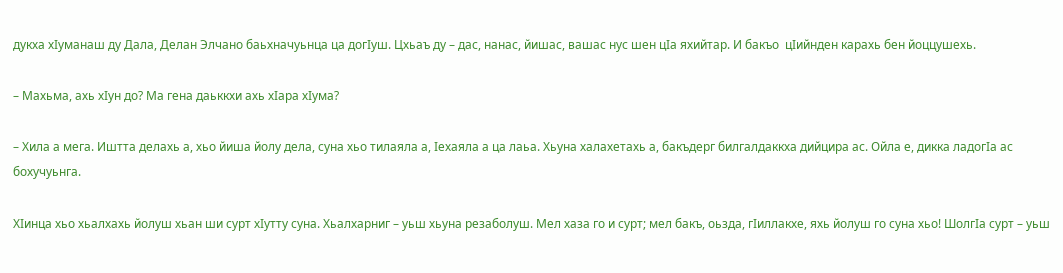дукха хIуманаш ду Дала, Делан Элчано баьхначуьнца ца догIуш. Цхьаъ ду – дас, нанас, йишас, вашас нус шен цIа яхийтар. И бакъо  цIийнден карахь бен йоццушехь.

– Махьма, ахь хIун до? Ма гена даьккхи ахь хIара хIума?

– Хила а мега. Иштта делахь а, хьо йиша йолу дела, суна хьо тилаяла а, Iехаяла а ца лаьа. Хьуна халахетахь а, бакъдерг билгалдаккха дийцира ас. Ойла е, дикка ладогIа ас бохучуьнга.

ХIинца хьо хьалхахь йолуш хьан ши сурт хIутту суна. Хьалхарниг – уьш хьуна резаболуш. Мел хаза го и сурт; мел бакъ, оьзда, гIиллакхе, яхь йолуш го суна хьо! ШолгIа сурт – уьш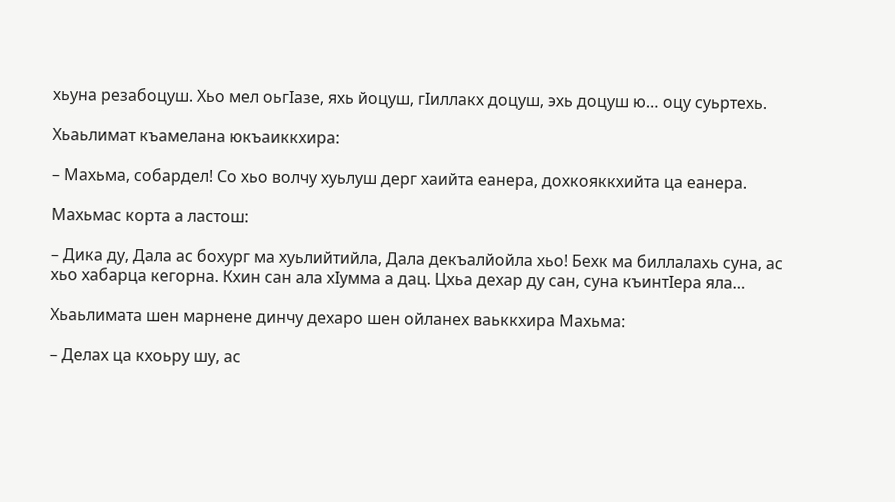хьуна резабоцуш. Хьо мел оьгIазе, яхь йоцуш, гIиллакх доцуш, эхь доцуш ю… оцу суьртехь.

Хьаьлимат къамелана юкъаиккхира:

– Махьма, собардел! Со хьо волчу хуьлуш дерг хаийта еанера, дохкояккхийта ца еанера.

Махьмас корта а ластош:

– Дика ду, Дала ас бохург ма хуьлийтийла, Дала декъалйойла хьо! Бехк ма биллалахь суна, ас хьо хабарца кегорна. Кхин сан ала хIумма а дац. Цхьа дехар ду сан, суна къинтIера яла…

Хьаьлимата шен марнене динчу дехаро шен ойланех ваьккхира Махьма:

– Делах ца кхоьру шу, ас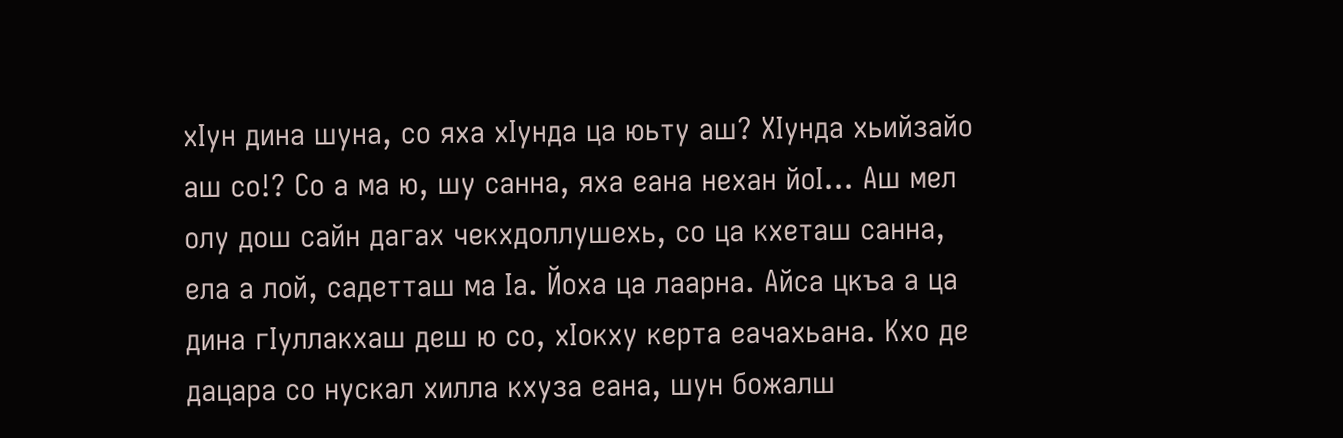хIун дина шуна, со яха хIунда ца юьту аш? ХIунда хьийзайо аш со!? Со а ма ю, шу санна, яха еана нехан йоI… Аш мел олу дош сайн дагах чекхдоллушехь, со ца кхеташ санна, ела а лой, садетташ ма Iа. Йоха ца лаарна. Айса цкъа а ца дина гIуллакхаш деш ю со, хIокху керта еачахьана. Кхо де дацара со нускал хилла кхуза еана, шун божалш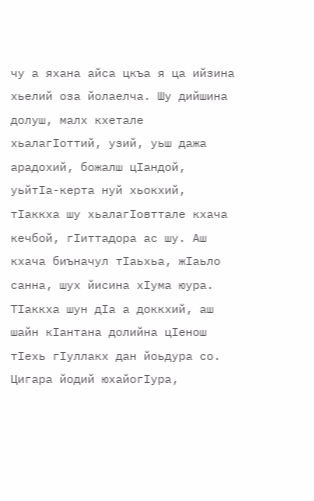чу а яхана айса цкъа я ца ийзина хьелий оза йолаелча. Шу дийшина долуш, малх кхетале хьалагIоттий, узий, уьш дажа арадохий, божалш цIандой, уьйтIа-керта нуй хьокхий, тIаккха шу хьалагIовттале кхача кечбой, гIиттадора ас шу. Аш кхача биъначул тIаьхьа, жIаьло санна, шух йисина хIума юура. ТIаккха шун дIа а доккхий, аш шайн кIантана долийна цIенош тIехь гIуллакх дан йоьдура со. Цигара йодий юхайогIура,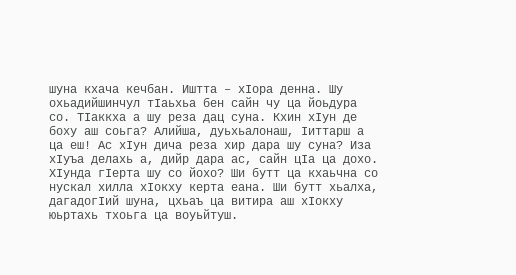шуна кхача кечбан. Иштта – хIора денна. Шу охьадийшинчул тIаьхьа бен сайн чу ца йоьдура со. ТIаккха а шу реза дац суна. Кхин хIун де боху аш соьга? Алийша, дуьхьалонаш, Iиттарш а ца еш! Ас хIун дича реза хир дара шу суна? Иза хIуъа делахь а, дийр дара ас, сайн цIа ца дохо. ХIунда гIерта шу со йохо? Ши бутт ца кхаьчна со нускал хилла хIокху керта еана. Ши бутт хьалха, дагадогIий шуна, цхьаъ ца витира аш хIокху юьртахь тхоьга ца воуьйтуш.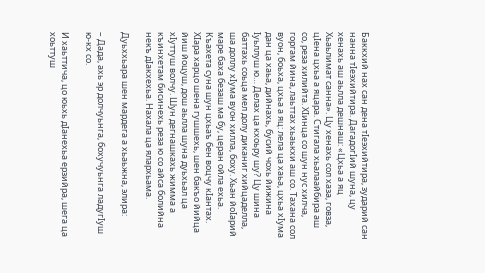Баккхий нах сан дена тIеэхийтира, зударий сан нанна тIеэхийтира. ДагадогIий шуна, цу хенахь аш аьлла дешнаш: «Цхьа а яц Хьаьлимат санна». Цу хенахь сол хаза, говза, цIена цхьа а яцара. Стигала хьалаайбира аш со, реза хилийта. ХIинца со шун нус хилча, горгам йина, лаьттах хьаькхи аш со. Тахана сол вуон, боьха, цхьа а яц: лела ца хаьа, цхьа хIума дан ца хаьа, дийнахь, бусий чохь йижина Iуьллуш ю… Делах ца кхоьру шу? Цу шина баттахь соьца мел долу диканиг хийцаделла, ша доллу хIума вуон хилла, боху. Хьан йоIарий маре баха безаш ма бу, церан ойла ехьа. Къахета суна шун цхьаъ бен воцчу кIантах. ХIара харцо шена гушшехь, шен бакъо йийца йиш йоцуш, дош аьлла шуна дуьхьал ца хIуттуш волчу. Шун дегнашкахь жимма а къинхетам бисинехь реза ю со айса болийна некъ дIакхехьа. Нахала ца ялархьама.

Дуьххьара шен мардега а хьаьжна, элира:

– Дада, ахь эр долчуьнга, бохучуьнга ладугIуш ю-кх со.

И хаьттича, цо юьхь дIанехьа ерзийра, шега ца хоьттуш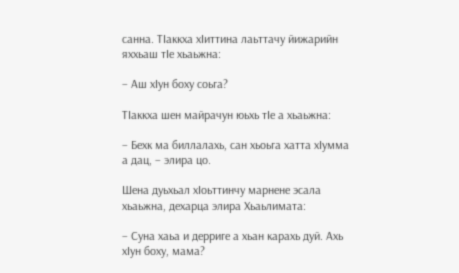санна. ТIаккха хIиттина лаьттачу йижарийн яххьаш тIе хьаьжна:

– Аш хIун боху соьга?

ТIаккха шен майрачун юьхь тIе а хьаьжна:

– Бехк ма биллалахь, сан хьоьга хатта хIумма а дац, – элира цо.

Шена дуьхьал хIоьттинчу марнене эсала хьаьжна, дехарца элира Хьаьлимата:

– Суна хаьа и дерриге а хьан карахь дуй. Ахь хIун боху, мама?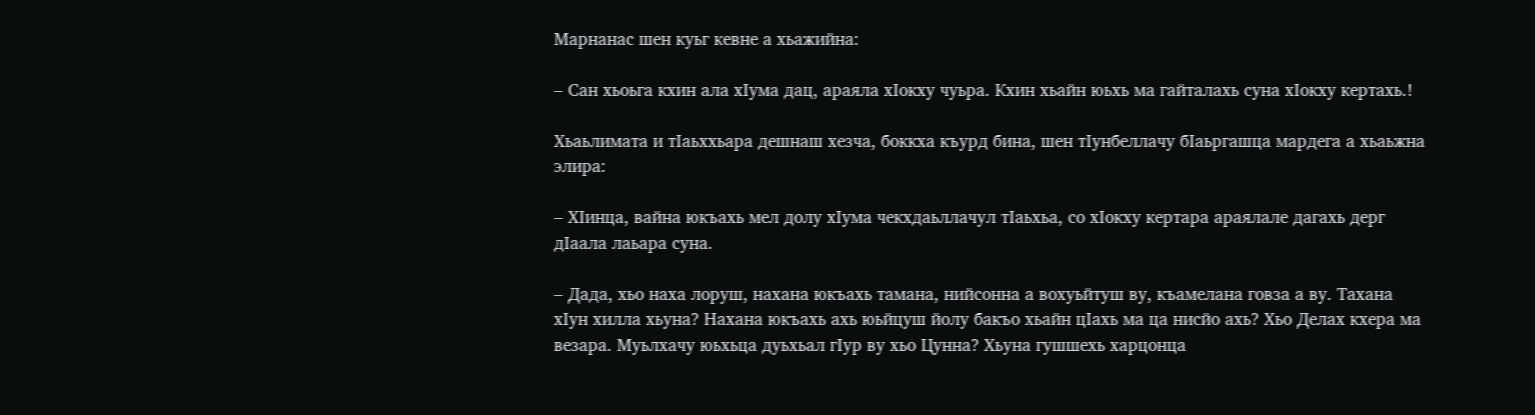Марнанас шен куьг кевне а хьажийна:

– Сан хьоьга кхин ала хIума дац, араяла хIокху чуьра. Кхин хьайн юьхь ма гайталахь суна хIокху кертахь.!

Хьаьлимата и тIаьххьара дешнаш хезча, боккха къурд бина, шен тIунбеллачу бIаьргашца мардега а хьаьжна элира:

– ХIинца, вайна юкъахь мел долу хIума чекхдаьллачул тIаьхьа, со хIокху кертара араялале дагахь дерг дIаала лаьара суна.

– Дада, хьо наха лоруш, нахана юкъахь тамана, нийсонна а вохуьйтуш ву, къамелана говза а ву. Тахана хIун хилла хьуна? Нахана юкъахь ахь юьйцуш йолу бакъо хьайн цIахь ма ца нисйо ахь? Хьо Делах кхера ма везара. Муьлхачу юьхьца дуьхьал гIур ву хьо Цунна? Хьуна гушшехь харцонца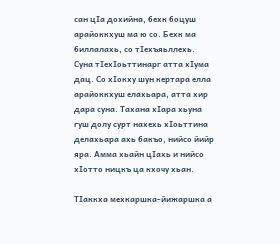сан цIа дохийна, бехк боцуш арайоккхуш ма ю со. Бехк ма биллалахь, со тIехъяьллехь. Суна тIехIоьттинарг атта хIума дац. Со хIокху шун кертара елла арайоккхуш елахьара, атта хир дара суна. Тахана хIара хьуна гуш долу сурт нахехь хIоьттина делахьара ахь бакъо, нийсо йийр яра. Амма хьайн цIахь и нийсо хIотто ницкъ ца кхочу хьан.

ТIаккха мехкаршка-йижаршка а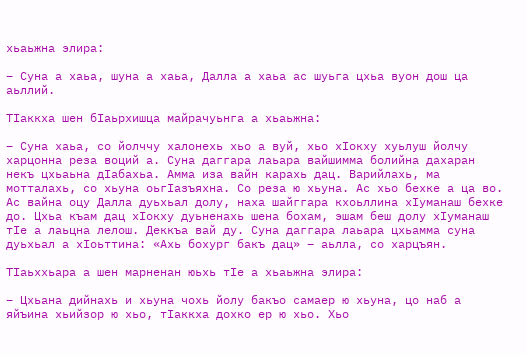хьаьжна элира:

– Суна а хаьа, шуна а хаьа, Далла а хаьа ас шуьга цхьа вуон дош ца аьллий.

ТIаккха шен бIаьрхишца майрачуьнга а хьаьжна:

– Суна хаьа, со йолччу халонехь хьо а вуй, хьо хIокху хуьлуш йолчу харцонна реза воций а. Суна даггара лаьара вайшимма болийна дахаран некъ цхьаьна дIабахьа. Амма иза вайн карахь дац. Варийлахь, ма мотталахь, со хьуна оьгIазъяхна. Со реза ю хьуна. Ас хьо бехке а ца во. Ас вайна оцу Далла дуьхьал долу, наха шайггара кхоьллина хIуманаш бехке до. Цхьа къам дац хIокху дуьненахь шена бохам, эшам беш долу хIуманаш тIе а лаьцна лелош. Деккъа вай ду. Суна даггара лаьара цхьамма суна дуьхьал а хIоьттина: «Ахь бохург бакъ дац» – аьлла, со харцъян.

ТIаьххьара а шен марненан юьхь тIе а хьаьжна элира:

– Цхьана дийнахь и хьуна чохь йолу бакъо самаер ю хьуна, цо наб а яйъина хьийзор ю хьо, тIаккха дохко ер ю хьо. Хьо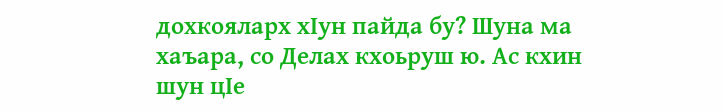дохкояларх хIун пайда бу? Шуна ма хаъара, со Делах кхоьруш ю. Ас кхин шун цIе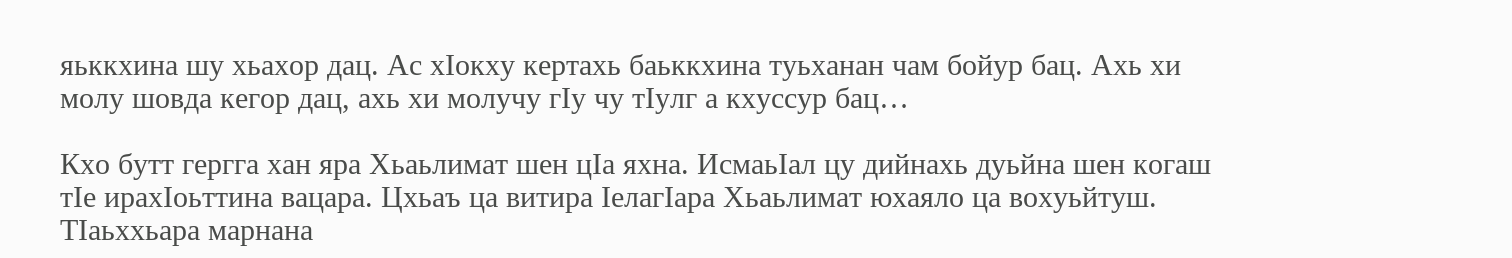яьккхина шу хьахор дац. Ас хIокху кертахь баьккхина туьханан чам бойур бац. Ахь хи молу шовда кегор дац, ахь хи молучу гIу чу тIулг а кхуссур бац…

Кхо бутт гергга хан яра Хьаьлимат шен цIа яхна. ИсмаьIал цу дийнахь дуьйна шен когаш тIе ирахIоьттина вацара. Цхьаъ ца витира IелагIара Хьаьлимат юхаяло ца вохуьйтуш. ТIаьххьара марнана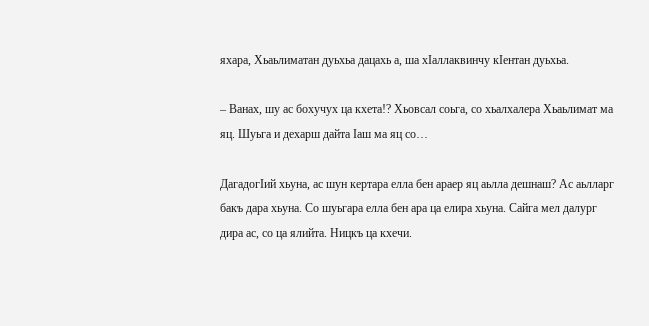яхара, Хьаьлиматан дуьхьа дацахь а, ша хIаллаквинчу кIентан дуьхьа.

– Ванах, шу ас бохучух ца кхета!? Хьовсал соьга, со хьалхалера Хьаьлимат ма яц. Шуьга и дехарш дайта Iаш ма яц со…

ДагадогIий хьуна, ас шун кертара елла бен араер яц аьлла дешнаш? Ас аьлларг бакъ дара хьуна. Со шуьгара елла бен ара ца елира хьуна. Сайга мел далург дира ас, со ца ялийта. Ницкъ ца кхечи.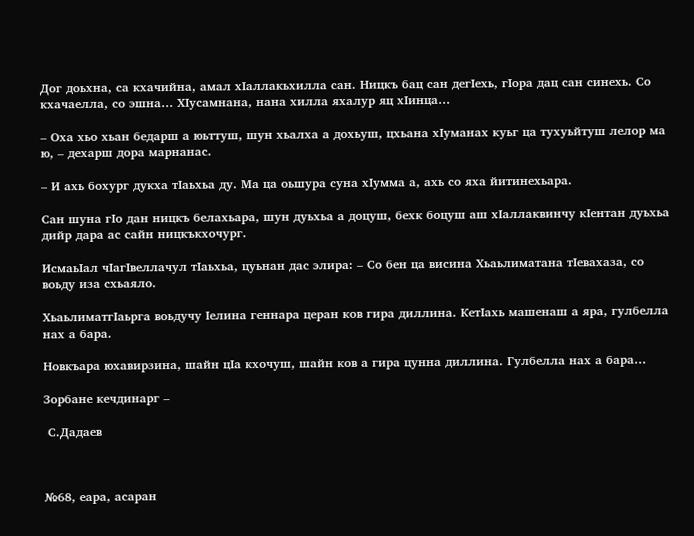Дог доьхна, са кхачийна, амал хIаллакьхилла сан. Ницкъ бац сан дегIехь, гIора дац сан синехь. Со кхачаелла, со эшна… ХIусамнана, нана хилла яхалур яц хIинца…

– Оха хьо хьан бедарш а юьттуш, шун хьалха а дохьуш, цхьана хIуманах куьг ца тухуьйтуш лелор ма ю, – дехарш дора марнанас.

– И ахь бохург дукха тIаьхьа ду. Ма ца оьшура суна хIумма а, ахь со яха йитинехьара.

Сан шуна гIо дан ницкъ белахьара, шун дуьхьа а доцуш, бехк боцуш аш хIаллаквинчу кIентан дуьхьа дийр дара ас сайн ницкъкхочург.

ИсмаьIал чIагIвеллачул тIаьхьа, цуьнан дас элира: – Со бен ца висина Хьаьлиматана тIевахаза, со воьду иза схьаяло.

ХьаьлиматгIаьрга воьдучу Iелина геннара церан ков гира диллина. КетIахь машенаш а яра, гулбелла нах а бара.

Новкъара юхавирзина, шайн цIа кхочуш, шайн ков а гира цунна диллина. Гулбелла нах а бара…

Зорбане кечдинарг –

 С.Дадаев



№68, еара, асаран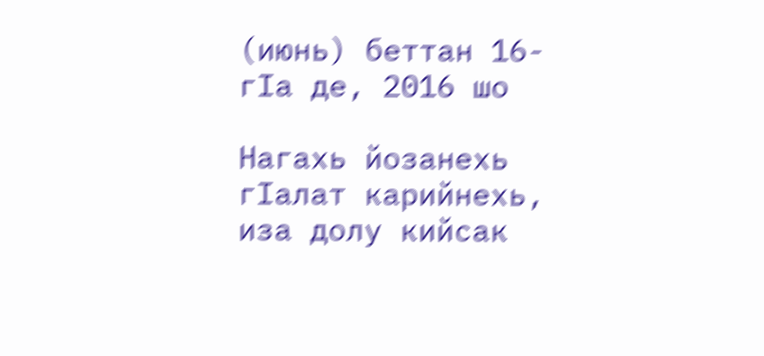(июнь) беттан 16-гIа де, 2016 шо

Нагахь йозанехь гIалат карийнехь, иза долу кийсак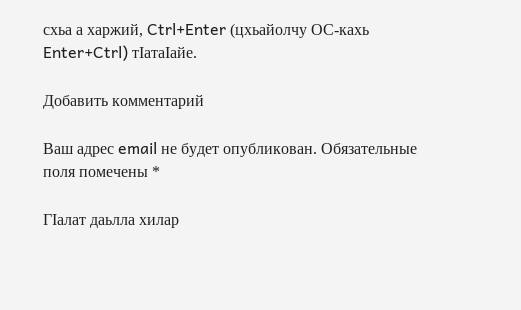схьа а харжий, Ctrl+Enter (цхьайолчу ОС-кахь Enter+Ctrl) тIатаIайе.

Добавить комментарий

Ваш адрес email не будет опубликован. Обязательные поля помечены *

ГIалат даьлла хилар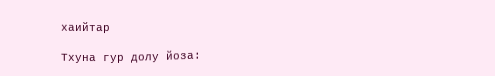хаийтар

Тхуна гур долу йоза: